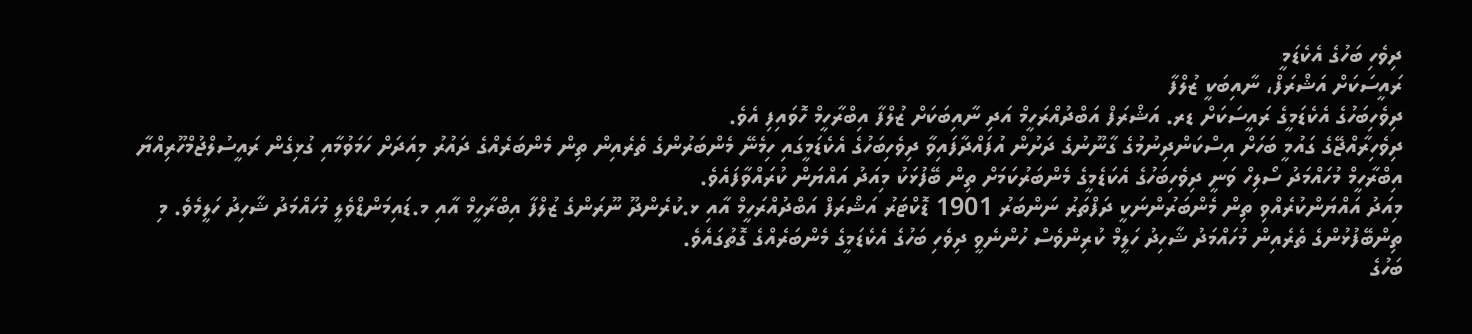ދިވެހި ބަހުގެ އެކެޑަމީ
ރައީސަކަށް އަޝްރަފް، ނާއިބަކީ ޒުލްފާ
ދިވެހިބަހުގެ އެކެޑަމީގެ ރައީސަކަށް ޑރ. އަޝްރަފް އަބްދުއްރަހީމް އަދި ނާއިބަކަށް ޒުލްފާ އިބްރާހީމް ހޮވައިފި އެވެ.
ދިވެހިރާއްޖޭގެ ގައުމީ ބަހަށް އިސްކަންދިނުމުގެ ގާނޫނުގެ ދަށުން އުފައްދާފައިވާ ދިވެހިބަހުގެ އެކެޑަމީގައި ހިމެނޭ މެންބަރުންގެ ތެރެއިން ތިން މެންބަރެއްގެ ދައުރު މިއަދަށް ހަމަވުމާއި ގުޅިގެން ރައީސުލްޖުމްހޫރިއްޔާ އިބްރާހީމް މުހައްމަދު ސޯލިހް ވަނީ ދިވެހިބަހުގެ އެކަޑެމީގެ މެންބަރުކަމަށް ތިން ބޭފުޅަކު މިއަދު އައްޔަން ކުރައްވާފައެވެ.
މިއަދު އައްޔަންކުރެއްވި ތިން މެންބަރުންނަކީ ދަފްތަރު ނަންބަރު 1901 ޑޮކްޓަރު އަޝްރަފް އަބްދުއްރަހީމް އާއި ޅ.ކުރެންދޫ ނޫރަންގެ ޒުލްފާ އިބްރާހީމް އާއި މ.ޑައިމަންޑްވެލީ މުހައްމަދު ޝާހިދު ހަލީމެވެ. މި ތިންބޭފުޅުންގެ ތެރެއިން މުހައްމަދު ޝާހިދު ހަލީމް ކުރިންވެސް ހުންނެވީ ދިވެހި ބަހުގެ އެކެޑަމީގެ މެންބަރެއްގެ ގޮތުގައެވެ.
ބަހުގެ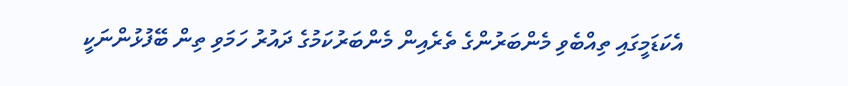އެކަޑަމީގައި ތިއްބެވި މެންބަރުންގެ ތެރެއިން މެންބަރުކަމުގެ ދައުރު ހަމަވި ތިން ބޭފުޅުންނަކީ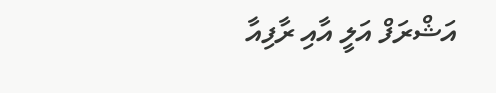އަޝްރަފް އަލީ އާއި ރާފިއާ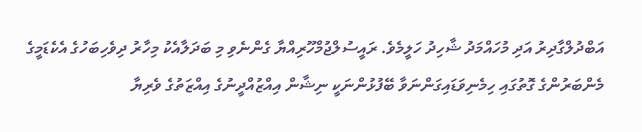އަބްދުލްގާދިރު އަދި މުހައްމަދު ޝާހިދު ހަލީމެވެ. ރައީސުލްޖުމްހޫރިއްޔާ ގެންނެވި މި ބަދަލާއެކު މިހާރު ދިވެހިބަހުގެ އެކެޑަމީގެ މެންބަރުންގެ ގޮތުގައި ހިމެނިވަޑައިގަންނަވާ ބޭފުޅުންނަކީ ނިޝާން އިއްޒުއްދީނުގެ އިއްޒަތުގެ ވެރިޔާ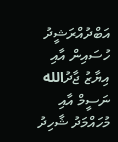އަބްދުއްރަޝީދު ހުސައިން އާއި އިޔާޒު ޖާދުالله ނަސީމް އާއި މުހައްމަދު ޝާހިދު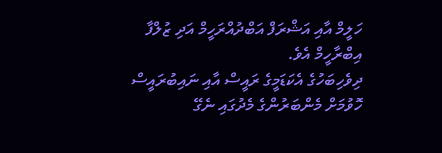ހަލީމް އާއި އަޝްރަފް އަބްދުއްރަހީމް އަދި ޒުލްފާ އިބްރާހީމް އެވެ.
ދިވެހިބަހުގެ އެކަޑަމީގެ ރައީސް އާއި ނައިބުރައީސް ހޮވުމަށް މެންބަރުންގެ މެދުގައި ނެގޭ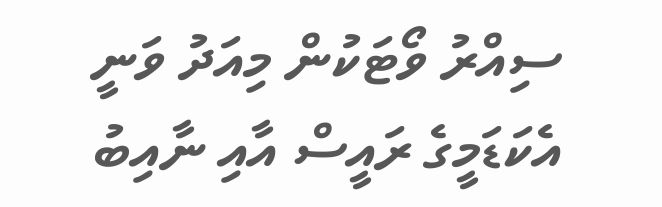ސިއްރު ވޯޓަކުން މިއަދު ވަނީ އެކަޑަމީގެ ރައީސް އާއި ނާއިބު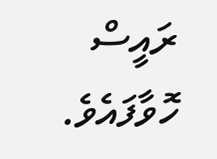ރައީސް ހޮވާފައެވެ.